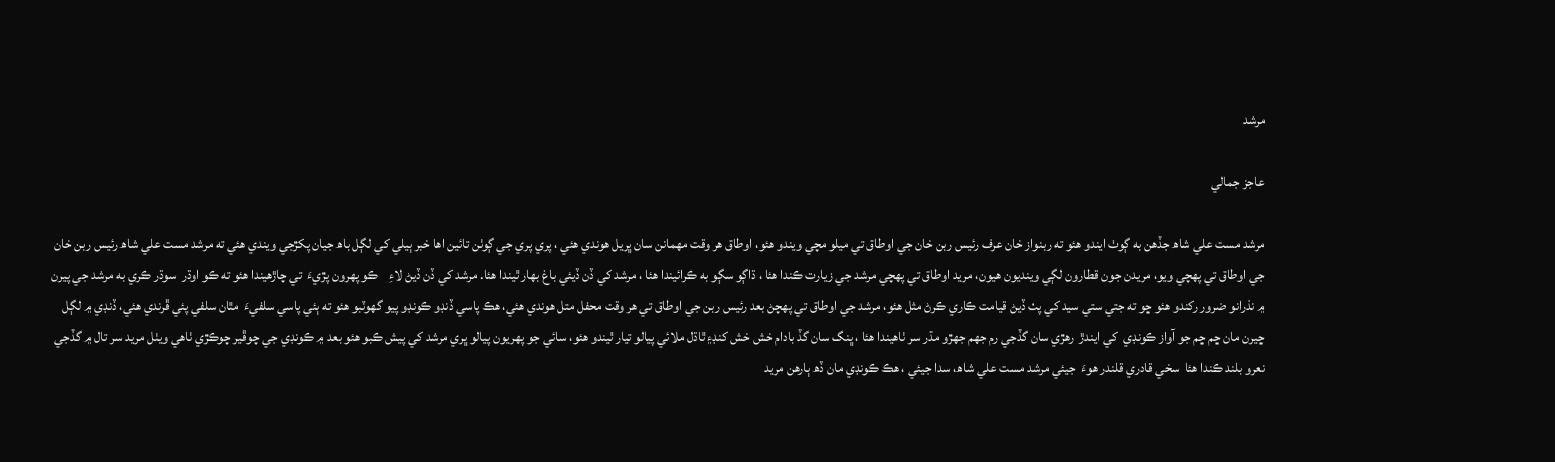مرشد

عاجز جمالي

مرشد مست علي شاھ جڏھن به ڳوٺ ايندو ھئو ته ربنواز خان عرف رئيس ربن خان جي اوطاق تي ميلو مچي ويندو ھئو، اوطاق ھر وقت مھمانن سان ڀريل ھوندي ھئي ، پري پري جي ڳوٺن تائين اھا خبر ٻيلي کي لڳل باھ جيان پکڙجي ويندي ھئي ته مرشد مست علي شاھ رئيس ربن خان جي اوطاق تي پھچي ويو، مريدن جون قطارون لڳي وينديون ھيون، مريد اوطاق تي پھچي مرشد جي زيارت ڪندا ھئا ، ڌاڳو سڳو به ڪرائيندا ھئا ، مرشد کي ڏن ڏيئي باغ بھار ٿيندا ھئا. مرشد کي ڏن ڏيڻ لاءِ    ڪو پھرون پڙيءَ  تي چاڙھيندا ھئو ته ڪو اوڌر  سوڌر ڪري به مرشد جي پيرن ۾ نذرانو ضرور رکندو ھئو ڇو ته جتي ستي سيد کي پٺ ڏيڻ قيامت ڪاري ڪرڻ مثل ھئو، مرشد جي اوطاق تي پھچڻ بعد رئيس ربن جي اوطاق تي ھر وقت محفل متل ھوندي ھئي، ھڪ پاسي ڏنڊو ڪونڊو پيو گھوٽبو ھئو ته ٻئي پاسي سلفيءَ  مٿان سلفي پئي ڦرندي ھئي، ڏنڊي ۾ لڳل ڇيرن مان ڇم ڇم جو آواز ڪونڊي  کي ايندڙ  رھڙي سان گڏجي رم جھم جھڙو مڌر سر ٺاھيندا ھئا ، ڀنگ سان گڏ بادام خش خش کنڊ۽ ٿاڌل ملائي پيالو تيار ٿيندو ھئو، سائي جو پھريون پيالو ڀري مرشد کي پيش ڪبو ھئو بعد ۾ ڪونڊي جي چوڦير چوڪڙي ٺاھي ويٺل مريد سر تال ۾ گڏجي نعرو بلند ڪندا ھئا  سخي قادري قلندر ھوءَ  جيئي مرشد مست علي شاھ، سدا جيئي ، ھڪ ڪونڊي مان ڏھ ٻارھن مريد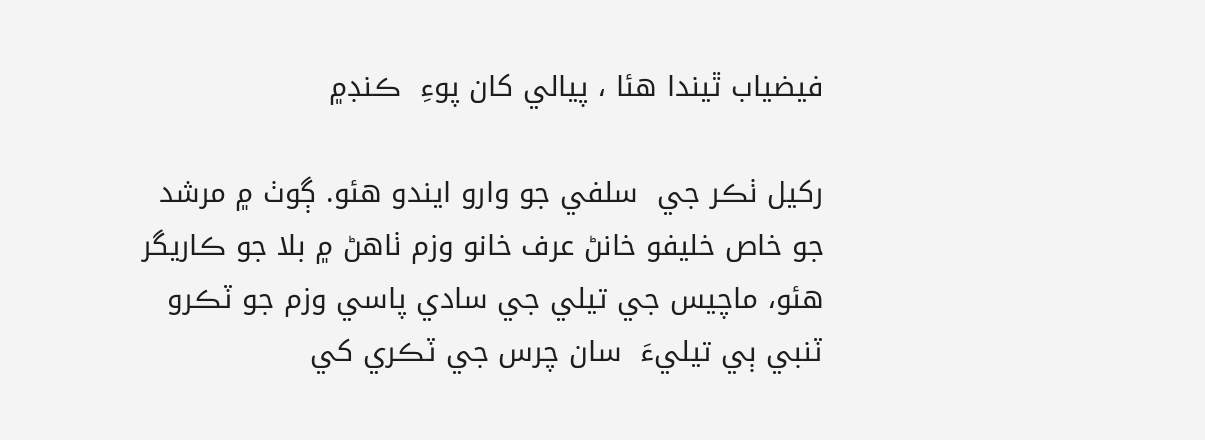فيضياب ٿيندا ھئا ، پيالي کان پوءِ  ڪنڊ۾

رکيل ٺڪر جي  سلفي جو وارو ايندو ھئو. ڳوٺ ۾ مرشد جو خاص خليفو خانڻ عرف خانو وزم ٺاھڻ ۾ بلا جو ڪاريگر ھئو، ماچيس جي تيلي جي سادي پاسي وزم جو ٽڪرو ٽنبي ٻي تيليءَ  سان چرس جي ٽڪري کي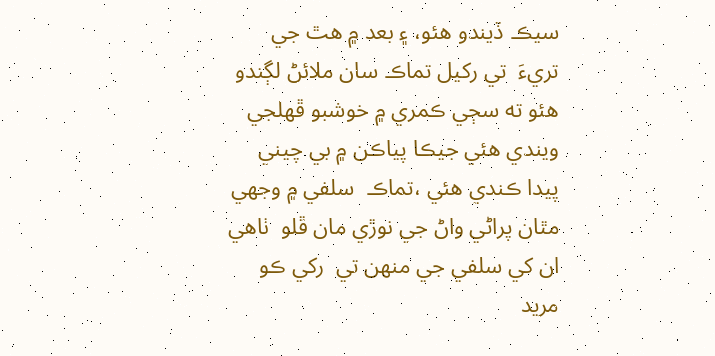سيڪ ڏيندو ھئو، ۽ بعد ۾ ھٿ جي تريءَ  تي رکيل تماڪ سان ملائڻ لڳندو ھئو ته سڄي ڪمري ۾ خوشبو ڦھلجي ويندي ھئي جيڪا پياڪن ۾ بي چيني پيدا ڪندي ھئي ،تماڪ  سلفي ۾ وجھي مٿان پراڻي واڻ جي نوڙي مان ڦلو  ٺاھي ان کي سلفي جي منھن تي  رکي ڪو مريد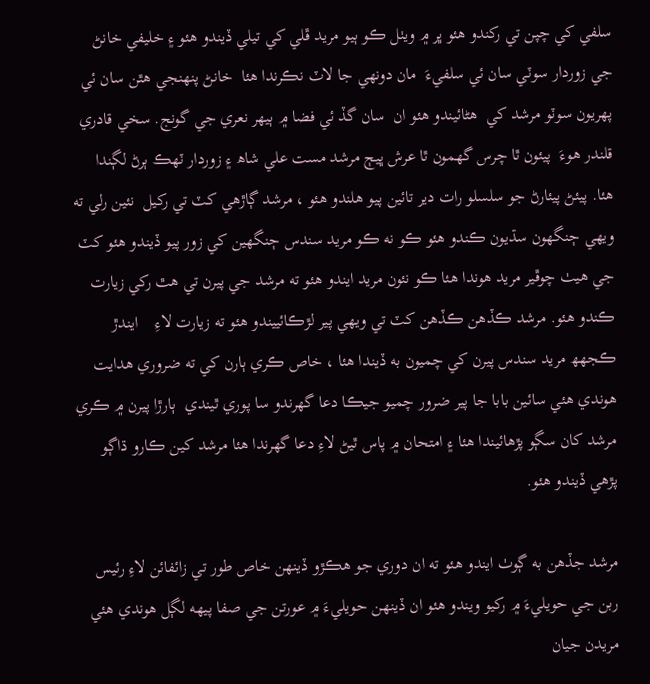سلفي کي چپن تي رکندو ھئو ڀر ۾ ويٺل ڪو ٻيو مريد ڦلي کي تيلي ڏيندو ھئو ۽ خليفي خانڻ جي زوردار سوٽي سان ئي سلفيءَ  مان دونھي جا لاٽ نڪرندا ھئا  خانڻ پنھنجي ھٿن سان ئي پھريون سوٽو مرشد کي  ھڻائيندو ھئو ان  سان گڏ ئي فضا ۾ ٻيھر نعري جي گونج. سخي قادري قلندر ھوءَ  پيئون ٿا چرس گھمون ٿا عرش ڀيڄ مرشد مست علي شاھ ۽ زوردار ٽھڪ ٻرڻ لڳندا ھئا. پيئڻ پيئارڻ جو سلسلو رات دير تائين پيو ھلندو ھئو ، مرشد ڳاڙھي کٽ تي رکيل  نئين رلي ته ويھي ڄنگھون سڌيون ڪندو ھئو ڪو نه ڪو مريد سندس ڄنگھين کي زور پيو ڏيندو ھئو کٽ جي ھيٺ چوڦير مريد ھوندا ھئا ڪو نئون مريد ايندو ھئو ته مرشد جي پيرن تي ھٿ رکي زيارت ڪندو ھئو. مرشد ڪڏھن ڪڏھن کٽ تي ويھي پير لڙڪائييندو ھئو ته زيارت لاءِ    ايندڙ ڪجهھ مريد سندس پيرن کي چميون به ڏيندا ھئا ، خاص ڪري ٻارن کي ته ضروري ھدايت ھوندي ھئي سائين بابا جا پير ضرور چميو جيڪا دعا گھرندو سا پوري ٿيندي  ٻارڙا پيرن ۾ ڪري مرشد کان سڳو پڙھائيندا ھئا ۽ امتحان ۾ پاس ٿيڻ لاءِ دعا گھرندا ھئا مرشد کين ڪارو ڌاڳو پڙھي ڏيندو ھئو.

مرشد جڏھن به ڳوٺ ايندو ھئو ته ان دوري جو ھڪڙو ڏينھن خاص طور تي زائفائن لاءِ رئيس ربن جي حويليءَ ۾ رکيو ويندو ھئو ان ڏينھن حويليءَ ۾ عورتن جي صفا پيھه لڳل ھوندي ھئي مريدن جيان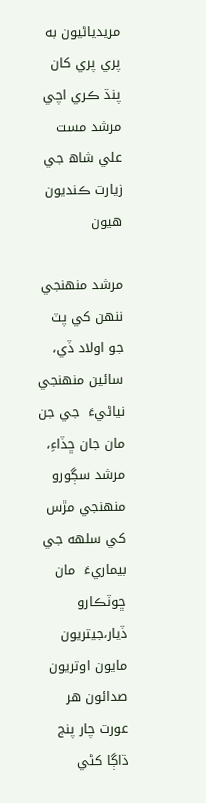مريدياڻيون به پري پري کان پنڌ ڪري اچي مرشد مست علي شاھ جي زيارت ڪنديون ھيون

مرشد منھنجي ننھن کي پٽ جو اولاد ڏي، سائين منھنجي نياڻيءَ  جي جن مان جان ڇڏاءِ، مرشد سڳورو منھنجي مڙس کي سلھه جي بيماريءَ  مان ڇوٽڪارو ڏيار،جيتريون مايون اوتريون صدائون ھر عورت چار پنج ڌاڳا کڻي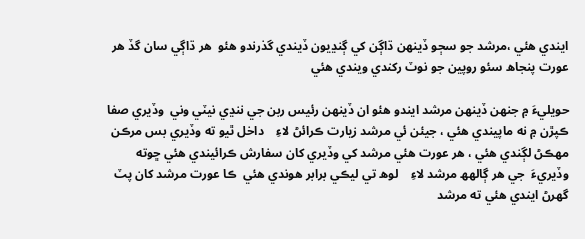ايندي ھئي ،مرشد جو سڄو ڏينھن ڌاڳن کي ڳنڍيون ڏيندي گذرندو ھئو  ھر ڌاڳي سان گڏ ھر عورت پنجاھ سئو روپين جو نوٽ رکندي ويندي ھئي

حويليءَ ۾ جنھن ڏينھن مرشد ايندو ھئو ان ڏينھن رئيس ربن جي ننڍي نيٽي وني  وڏيري صفا ڪپڙن ۾ نه ماپيندي ھئي ، جيئن ئي مرشد زيارت ڪرائڻ لاءِ    داخل ٿيو ته وڏيري بس مرڪن مھڪڻ لڳندي ھئي ، ھر عورت هئي مرشد کي وڏيري کان سفارش ڪرائيندي ھئي ڇوته  وڏيريءَ  جي ھر ڳالهھ مرشد لاءِ    لوھ تي ليڪي برابر ھوندي ھئي  ڪا عورت مرشد کان پٽ گھرڻ ايندي ھئي ته مرشد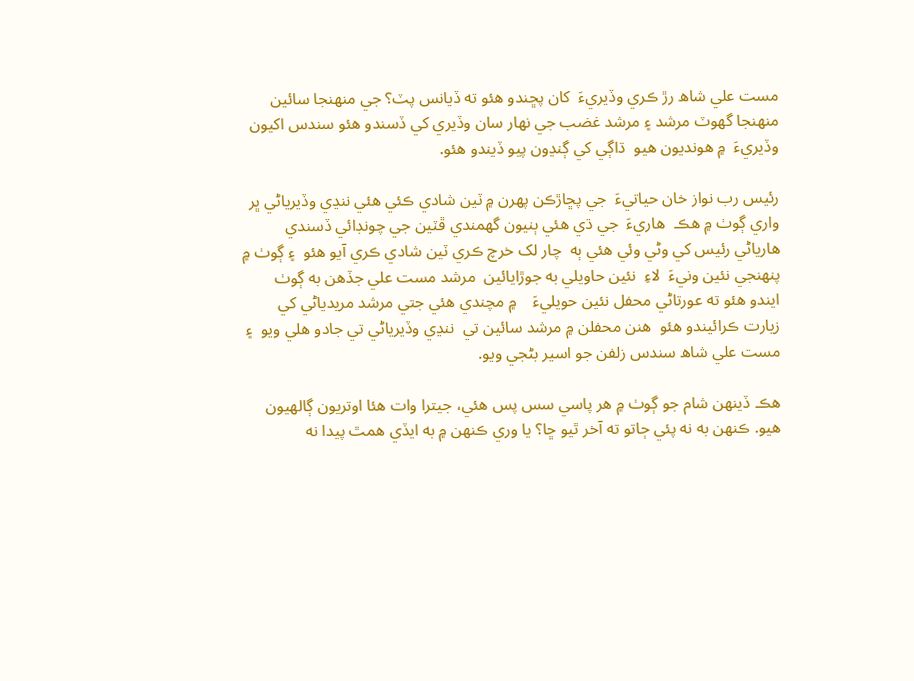مست علي شاھ رڙ ڪري وڏيريءَ  کان پڇندو ھئو ته ڏيانس پٽ؟ جي منھنجا سائين  منھنجا گھوٽ مرشد ۽ مرشد غضب جي نھار سان وڏيري کي ڏسندو ھئو سندس اکيون وڏيريءَ  ۾ ھونديون ھيو  ڌاڳي کي ڳنڍون پيو ڏيندو ھئو.

رئيس رب نواز خان حياتيءَ  جي پڇاڙڪن پھرن ۾ ٽين شادي ڪئي ھئي ننڍي وڏيرياڻي ڀر واري ڳوٺ ۾ ھڪ  ھاريءَ  جي ڌي ھئي ٻنيون گھمندي ڦٽين جي چونڊائي ڏسندي ھارياڻي رئيس کي وڻي وئي ھئي ٻه  چار لک خرچ ڪري ٽين شادي ڪري آيو ھئو  ۽ ڳوٺ ۾ پنھنجي نئين ونيءَ  لاءِ  نئين حاويلي به جوڙايائين  مرشد مست علي جڏھن به ڳوٺ ايندو ھئو ته عورتاڻي محفل نئين حويليءَ    ۾ مچندي ھئي جتي مرشد مريدياڻي کي زيارت ڪرائيندو ھئو  ھنن محفلن ۾ مرشد سائين تي  ننڍي وڏيرياڻي تي جادو ھلي ويو  ۽ مست علي شاھ سندس زلفن جو اسير بڻجي ويو.

ھڪ ڏينھن شام جو ڳوٺ ۾ ھر پاسي سس پس ھئي، جيترا وات ھئا اوتريون ڳالھيون ھيو. ڪنھن به نه پئي ڄاتو ته آخر ٿيو ڇا؟ يا وري ڪنھن ۾ به ايڏي ھمٿ پيدا نه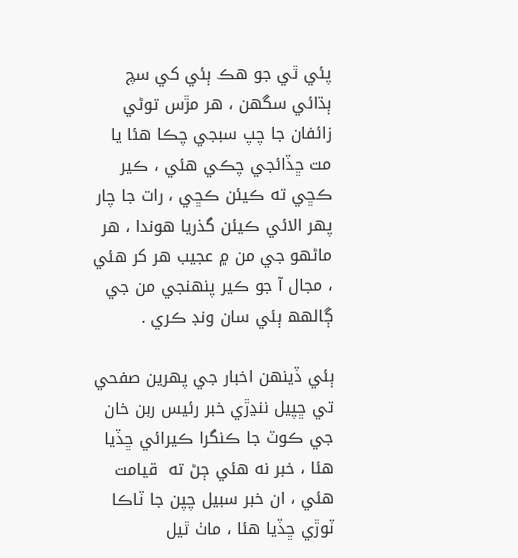پئي ٿي جو ھڪ ٻئي کي سچ ٻڌائي سگھن ، ھر مڙس توڻي زائفان جا چپ سبجي چڪا ھئا يا مت ڇڏائجي چڪي ھئي ، ڪير ڪڇي ته ڪيئن ڪڇي ، رات جا چار پھر الائي ڪيئن گذريا ھوندا ، ھر ماڻھو جي من ۾ عجيب ھر کر ھئي ، مجال آ جو ڪير پنھنجي من جي ڳالهھ ٻئي سان ونڊ ڪري .

ٻئي ڏينھن اخبار جي پھرين صفحي تي ڇپيل ننڍڙي خبر رئيس ربن خان جي ڪوٽ جا ڪنگرا ڪيرائي ڇڏيا ھئا ، خبر نه ھئي ڄڻ ته  قيامت ھئي ، ان خبر سبيل چپن جا ٽاڪا ٽوڙي ڇڏيا ھئا ، ماٺ ٿيل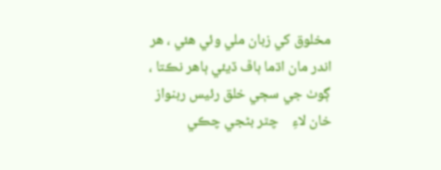مخلوق کي زبان ملي وئي ھئي ، ھر اندر مان اڌما ٻاڦ ڏيئي ٻاھر نڪتا ، ڳوٺ جي سڄي خلق رئيس ربنواز خان لاءِ    چٿر بڻجي چڪي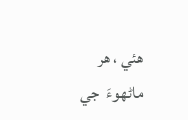ھئي ، ھر ماڻھوءَ  جي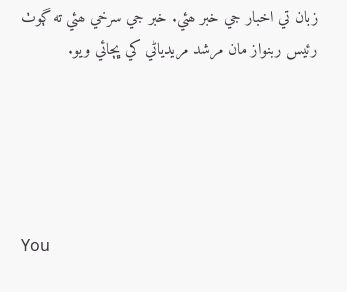زبان تي اخبار جي خبر ھئي. خبر جي سرخي ھئي ته ڳوٺ رئيس ربنواز مان مرشد مريدياڻي کي ڀڄائي ويو.





You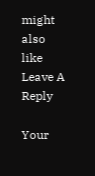might also like
Leave A Reply

Your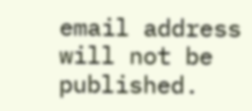email address will not be published.